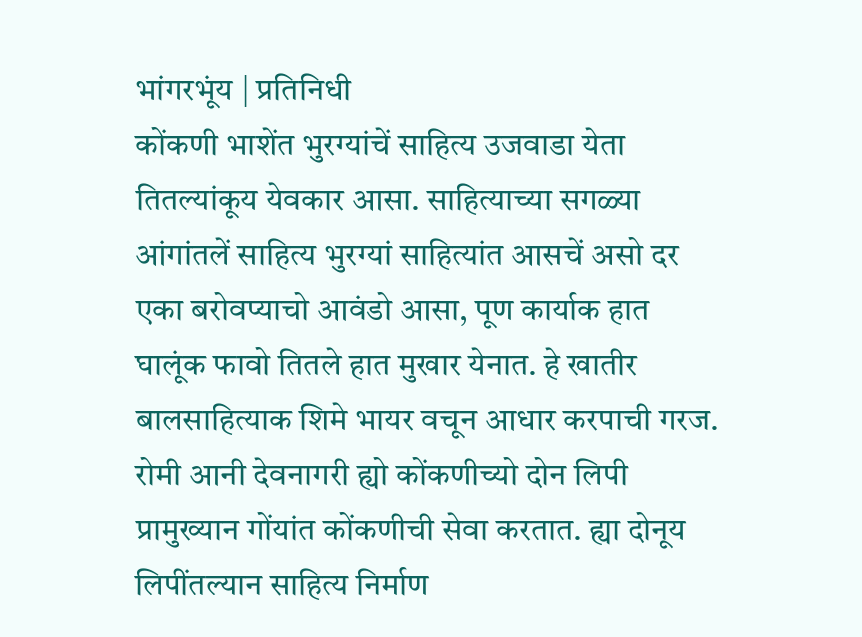भांगरभूंय | प्रतिनिधी
कोंकणी भाशेंत भुरग्यांचें साहित्य उजवाडा येता तितल्यांकूय येवकार आसा. साहित्याच्या सगळ्या आंगांतलें साहित्य भुरग्यां साहित्यांत आसचें असो दर एका बरोवप्याचो आवंडो आसा, पूण कार्याक हात घालूंक फावो तितले हात मुखार येनात. हे खातीर बालसाहित्याक शिमे भायर वचून आधार करपाची गरज. रोमी आनी देवनागरी ह्यो कोंकणीच्यो दोन लिपी प्रामुख्यान गोंयांत कोंकणीची सेवा करतात. ह्या दोनूय लिपींतल्यान साहित्य निर्माण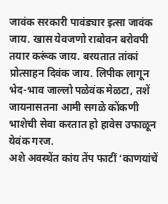जावंक सरकारी पावंड्यार इत्सा जावंक जाय. खास येवजणो राबोवन बरोवपी तयार करूंक जाय. बरयतात तांकां प्रोत्साहन दिवंक जाय. लिपीक लागून भेद-भाव जाल्लो पळेवंक मेळटा, तशें जायनासतना आमी सगळे कोंकणी भाशेची सेवा करतात हो हावेस उफाळून येवंक गरज.
अशे अवस्थेंत कांय तेंप फाटीं ‘काणयांचें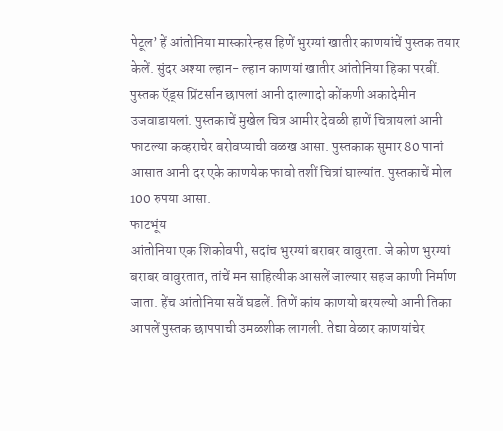पेटूल’ हें आंतोनिया मास्कारेन्हस हिणें भुरग्यां खातीर काणयांचें पुस्तक तयार केलें. सुंदर अश्या ल्हान- ल्हान काणयां खातीर आंतोनिया हिका परबीं. पुस्तक ऍड्स प्रिंटर्सान छापलां आनी दाल्गादो कोंकणी अकादेमीन उजवाडायलां. पुस्तकाचें मुखेल चित्र आमीर देवळी हाणें चित्रायलां आनी फाटल्या कव्हराचेर बरोवप्याची वळख आसा. पुस्तकाक सुमार 80 पानां आसात आनी दर एके काणयेक फावो तशीं चित्रां घाल्यांत. पुस्तकाचें मोल 100 रुपया आसा.
फाटभूंय
आंतोनिया एक शिकोवपी, सदांच भुरग्यां बराबर वावुरता. जे कोण भुरग्यां बराबर वावुरतात, तांचें मन साहित्यीक आसलें जाल्यार सहज काणी निर्माण जाता. हेंच आंतोनिया सवें घडलें. तिणें कांय काणयो बरयल्यो आनी तिका आपलें पुस्तक छापपाची उमळशीक लागली. तेद्या वेळार काणयांचेर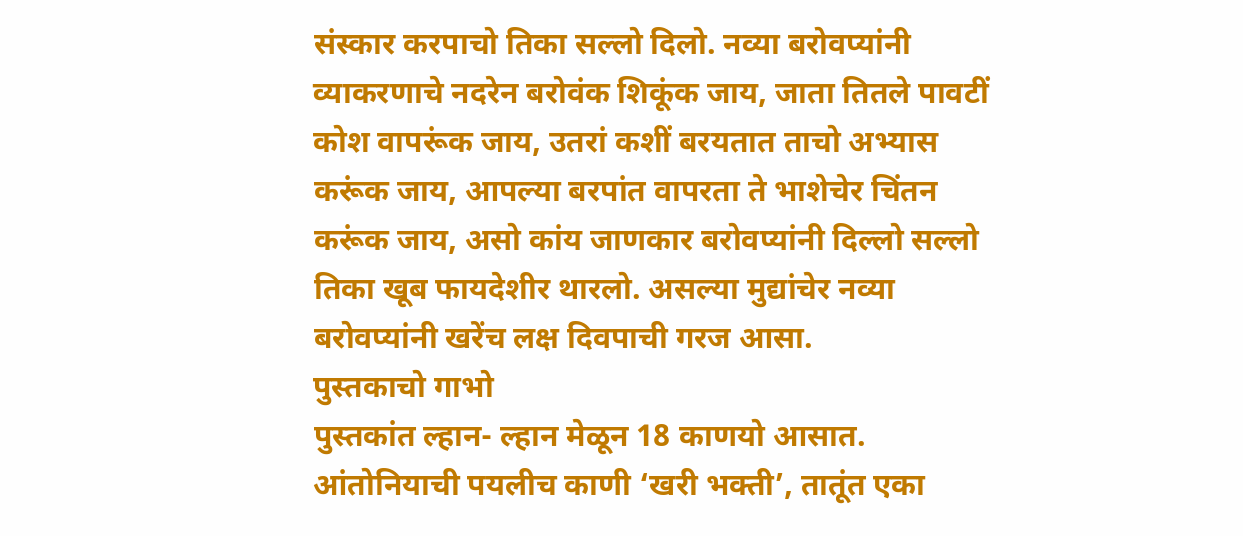संस्कार करपाचो तिका सल्लो दिलो. नव्या बरोवप्यांनी व्याकरणाचे नदरेन बरोवंक शिकूंक जाय, जाता तितले पावटीं कोश वापरूंक जाय, उतरां कशीं बरयतात ताचो अभ्यास करूंक जाय, आपल्या बरपांत वापरता ते भाशेचेर चिंतन करूंक जाय, असो कांय जाणकार बरोवप्यांनी दिल्लो सल्लो तिका खूब फायदेशीर थारलो. असल्या मुद्यांचेर नव्या बरोवप्यांनी खरेंच लक्ष दिवपाची गरज आसा.
पुस्तकाचो गाभो
पुस्तकांत ल्हान- ल्हान मेळून 18 काणयो आसात. आंतोनियाची पयलीच काणी ‘खरी भक्ती’, तातूंत एका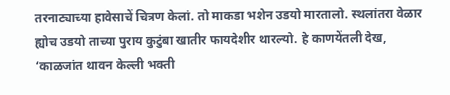तरनाट्याच्या हावेसाचें चित्रण केलां. तो माकडा भशेन उडयो मारतालो. स्थलांतरा वेळार ह्योच उडयो ताच्या पुराय कुटुंबा खातीर फायदेशीर थारल्यो. हे काणयेंतली देख, ‘काळजांत थावन केल्ली भक्ती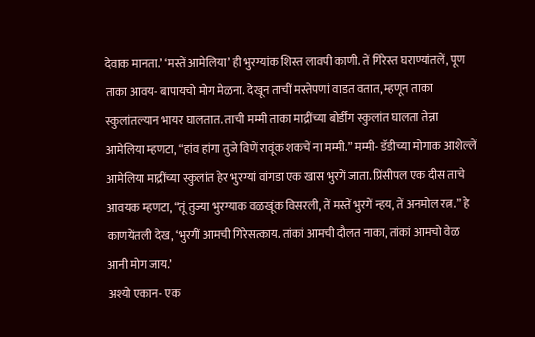देवाक मानता.’ ‘मस्तें आमेलिया’ ही भुरग्यांक शिस्त लावपी काणी. तें गिरेस्त घराण्यांतलें, पूण ताका आवय- बापायचो मोग मेळना. देखून ताचीं मस्तेपणां वाडत वतात, म्हणून ताका स्कुलांतल्यान भायर घालतात. ताची मम्मी ताका माद्रींच्या बोर्डींग स्कुलांत घालता तेन्ना आमेलिया म्हणटा, “हांव हांगा तुजे विणें रावूंक शकचें ना मम्मी.” मम्मी- डॅडीच्या मोगाक आशेल्लें आमेलिया माद्रींच्या स्कुलांत हेर भुरग्यां वांगडा एक खास भुरगें जाता. प्रिंसीपल एक दीस ताचे आवयक म्हणटा, “तूं तुज्या भुरग्याक वळखूंक विसरली, तें मस्तें भुरगें न्हय, तें अनमोल रत्न.” हे काणयेंतली देख, ‘भुरगीं आमची गिरेसत्काय. तांकां आमची दौलत नाका, तांकां आमचो वेळ आनी मोग जाय.’
अश्यो एकान- एक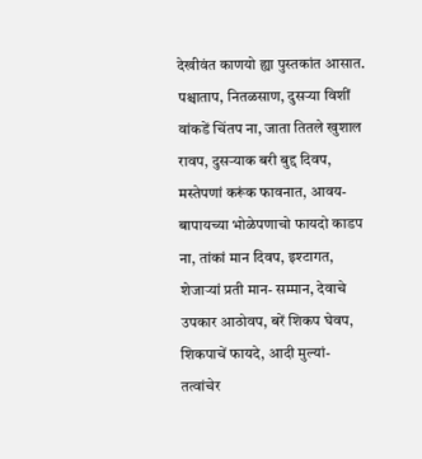देखीवंत काणयो ह्या पुस्तकांत आसात. पश्चाताप, नितळसाण, दुसऱ्या विशीं वांकडें चिंतप ना, जाता तितले खुशाल रावप, दुसऱ्याक बरी बुद्द दिवप, मस्तेपणां करूंक फावनात, आवय- बापायच्या भोळेपणाचो फायदो काडप ना, तांकां मान दिवप, इश्टागत, शेजाऱ्यां प्रती मान- सम्मान, देवाचे उपकार आठोवप, बरें शिकप घेवप, शिकपाचें फायदे, आदी मुल्यां-तत्वांचेर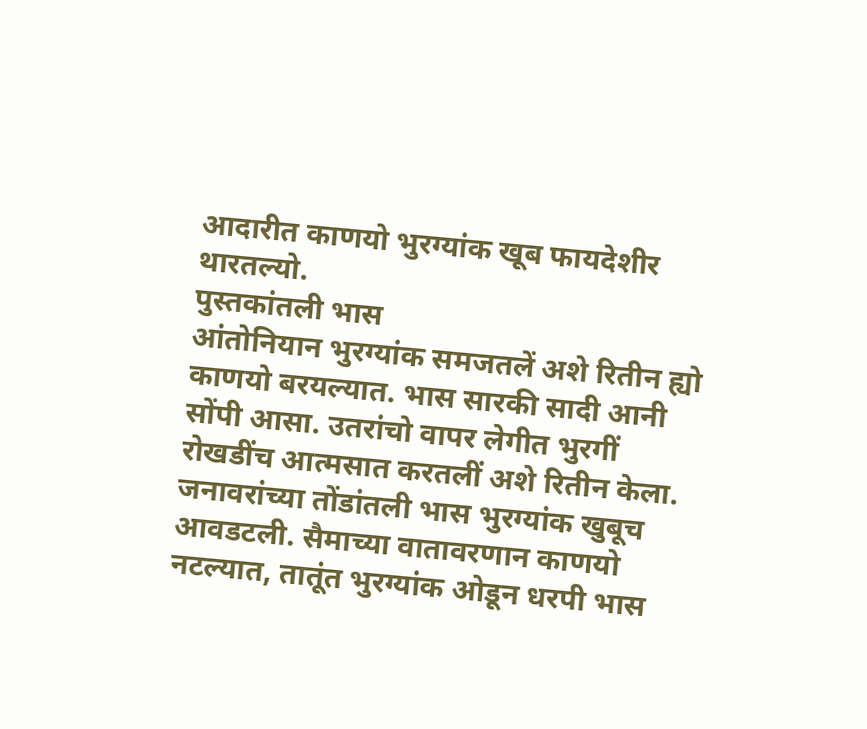आदारीत काणयो भुरग्यांक खूब फायदेशीर थारतल्यो.
पुस्तकांतली भास
आंतोनियान भुरग्यांक समजतलें अशे रितीन ह्यो काणयो बरयल्यात. भास सारकी सादी आनी सोंपी आसा. उतरांचो वापर लेगीत भुरगीं रोखडींच आत्मसात करतलीं अशे रितीन केला. जनावरांच्या तोंडांतली भास भुरग्यांक खुबूच आवडटली. सैमाच्या वातावरणान काणयो नटल्यात, तातूंत भुरग्यांक ओडून धरपी भास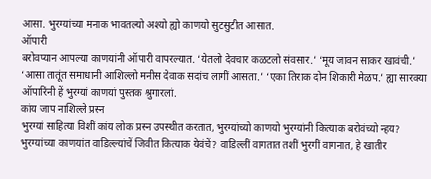आसा. भुरग्यांच्या मनाक भावतल्यो अश्यो ह्यो काणयो सुटसुटीत आसात.
ऑपारी
बरोवप्यान आपल्या काणयांनी ऑपारी वापरल्यात. ‘येतलो देवचार कळटलो संवसार.’ ‘मूय जावन साकर खावंची.’ ‘आसा तातूंत समाधानी आशिल्लो मनीस देवाक सदांच लागीं आसता.’ ‘एका तिराक दोन शिकारी मेळप.’ ह्या सारक्या ऑपारिंनी हें भुरग्यां काणयां पुस्तक श्रुगारलां.
कांय जाप नाशिल्ले प्रस्न
भुरग्यां साहित्या विशीं कांय लोक प्रस्न उपस्थीत करतात, भुरग्यांच्यो काणयो भुरग्यांनी कित्याक बरोवंच्यो न्हय? भुरग्यांच्या काणयांत वाडिल्ल्यांचें जिवीत कित्याक येवंचें? वाडिल्लीं वागतात तशीं भुरगीं वागनात, हे खातीर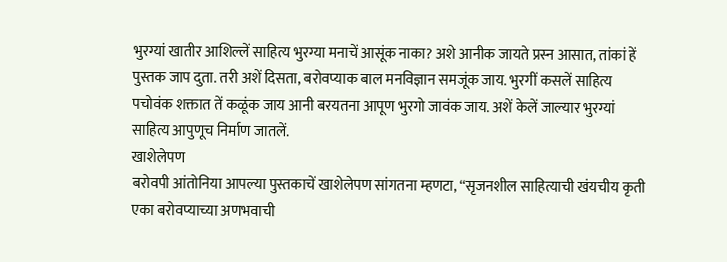भुरग्यां खातीर आशिल्लें साहित्य भुरग्या मनाचें आसूंक नाका? अशे आनीक जायते प्रस्न आसात, तांकां हें पुस्तक जाप दुता. तरी अशें दिसता, बरोवप्याक बाल मनविज्ञान समजूंक जाय. भुरगीं कसलें साहित्य पचोवंक शक्तात तें कळूंक जाय आनी बरयतना आपूण भुरगो जावंक जाय. अशें केलें जाल्यार भुरग्यां साहित्य आपुणूच निर्माण जातलें.
खाशेलेपण
बरोवपी आंतोनिया आपल्या पुस्तकाचें खाशेलेपण सांगतना म्हणटा, “सृजनशील साहित्याची खंयचीय कृती एका बरोवप्याच्या अणभवाची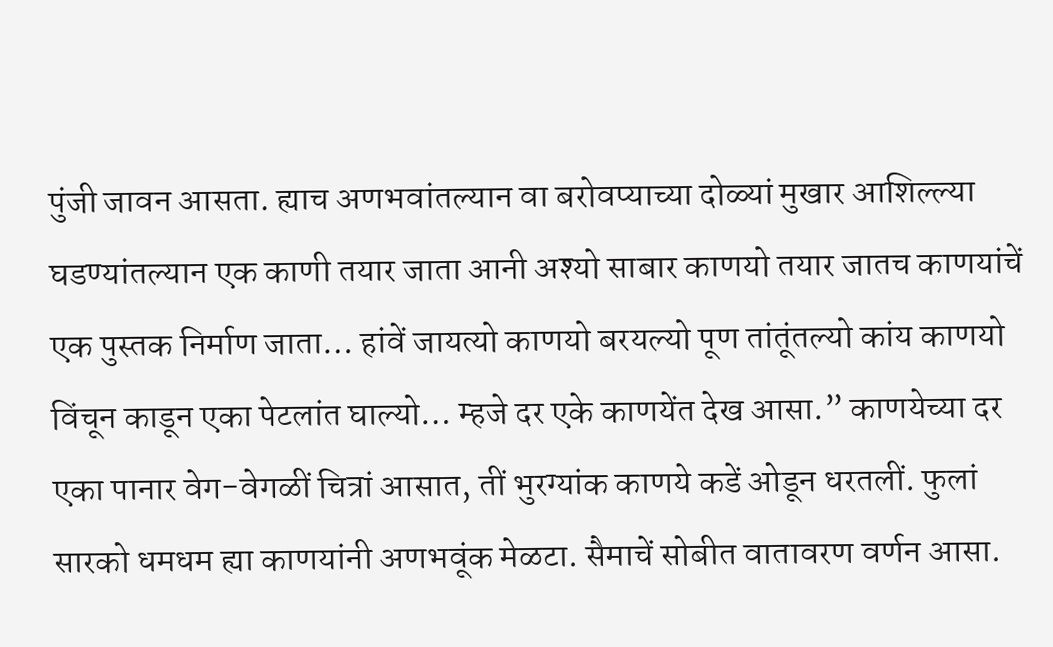पुंजी जावन आसता. ह्याच अणभवांतल्यान वा बरोवप्याच्या दोळ्यां मुखार आशिल्ल्या घडण्यांतल्यान एक काणी तयार जाता आनी अश्यो साबार काणयो तयार जातच काणयांचें एक पुस्तक निर्माण जाता… हांवें जायत्यो काणयो बरयल्यो पूण तांतूंतल्यो कांय काणयो विंचून काडून एका पेटलांत घाल्यो… म्हजे दर एके काणयेंत देख आसा.” काणयेच्या दर एका पानार वेग-वेगळीं चित्रां आसात, तीं भुरग्यांक काणये कडें ओडून धरतलीं. फुलां सारको धमधम ह्या काणयांनी अणभवूंक मेळटा. सैमाचें सोबीत वातावरण वर्णन आसा.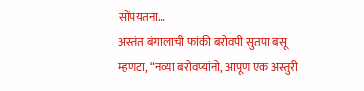सोंपयतना…
अस्तंत बंगालाची फांकी बरोवपी सुतपा बसू म्हणटा, “नव्या बरोवप्यांनो, आपूण एक अस्तुरी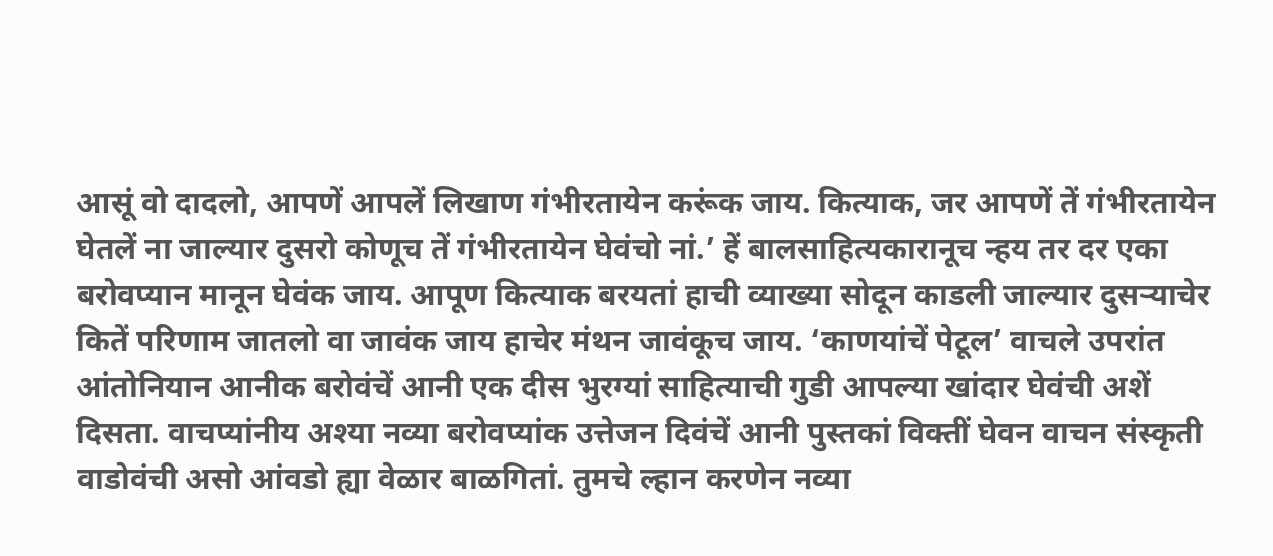आसूं वो दादलो, आपणें आपलें लिखाण गंभीरतायेन करूंक जाय. कित्याक, जर आपणें तें गंभीरतायेन घेतलें ना जाल्यार दुसरो कोणूच तें गंभीरतायेन घेवंचो नां.’ हें बालसाहित्यकारानूच न्हय तर दर एका बरोवप्यान मानून घेवंक जाय. आपूण कित्याक बरयतां हाची व्याख्या सोदून काडली जाल्यार दुसऱ्याचेर कितें परिणाम जातलो वा जावंक जाय हाचेर मंथन जावंकूच जाय. ‘काणयांचें पेटूल’ वाचले उपरांत आंतोनियान आनीक बरोवंचें आनी एक दीस भुरग्यां साहित्याची गुडी आपल्या खांदार घेवंची अशें दिसता. वाचप्यांनीय अश्या नव्या बरोवप्यांक उत्तेजन दिवंचें आनी पुस्तकां विक्तीं घेवन वाचन संस्कृती वाडोवंची असो आंवडो ह्या वेळार बाळगितां. तुमचे ल्हान करणेन नव्या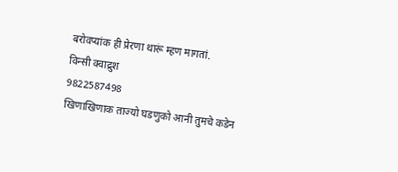बरोवप्यांक ही प्रेरणा थारूं म्हण मागतां.
विन्सी क्वाद्रुश
9822587498
खिणाखिणाक ताज्यो घडणुको आनी तुमचे कडेन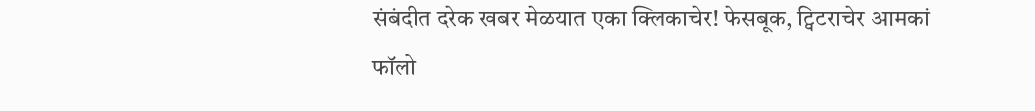संबंदीत दरेक खबर मेळयात एका क्लिकाचेर! फेसबूक, ट्विटराचेर आमकां फॉलो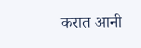करात आनी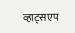व्हाट्सएप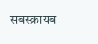सबस्क्रायब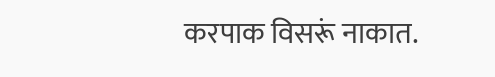करपाक विसरूं नाकात.